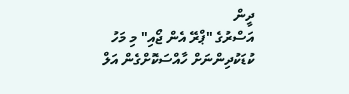ދީން
އަސްރުގެ "ޕްރޭ އެން ޖޯއި" މި މަހު
ކުޑަކުދިންނަށް ހާއްސަކޮށްގެން އަލް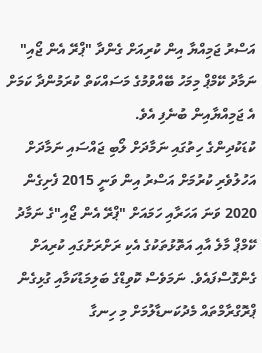އަސްރު ޖަމިއްޔާ އިން ކުރިއަށް ގެންދާ "ޕްރޭ އެން ޖޯއި" ނަމާދު ކޭމްޕް މިމަހު ބޭއްވުމުގެ މަސައްކަތް ކުރަމުންދާ ކަމަށް އެ ޖަމިއްޔާއިން ބުނެފި އެވެ.
ކުޑަކުދިންގެ ހިތުގައި ނަމާދަށް ލޯބި ޖައްސައި ނަމާދަށް އަހުލުވެރި ކުރުމަށް އަސްރު އިން ވަނީ 2015 ފެށިގެން 2020 ވަނަ އަހަރާއި ހަމައަށް "ޕްރޭ އެން ޖޯއި"ގެ ނަމާދު ކޭމްޕް މާލެ އާއި އަތޮޅުތަކުގެ އެކި ރަށްރަށުގައި ކުރިއަށް ގެންގޮސްފައެވެ. ނަމަވެސް ކޮވިޑްގެ ބަލިމަޑުކަމާއި ގުޅިގެން ޕްރޮގްރާމްތައް މެދުކަނޑާލުމަށް މި ހިނގާ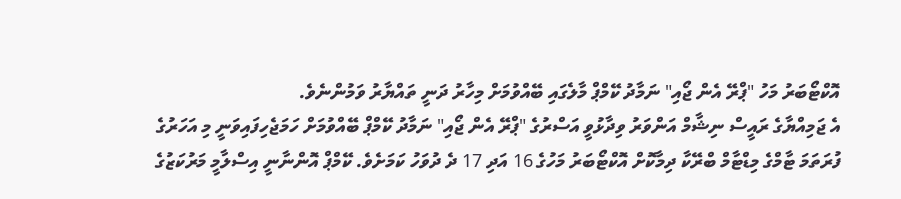އޮކްޓޯބަރު މަހު "ޕްރޭ އެން ޖޯއި" ނަމާދު ކޭމްޕް މާލެގައި ބޭއްވުމަށް މިހާރު ދަނީ ތައްޔާރު ވަމުންނެވެ.
އެ ޖަމިއްޔާގެ ރައީސް ނިޝާމް އަންވަރު ވިދާޅުވީ އަސްރުގެ "ޕްރޭ އެން ޖޯއި" ނަމާދު ކޭމްޕް ބޭއްވުމަށް ހަމަޖެހިފައިވަނީ މި އަހަރުގެ ފުރަތަމަ ޓާމްގެ މިޑްޓާމް ބްރޭކާ ދިމާކޮށް އޮކްޓޯބަރު މަހުގެ 16 އަދި 17 ދެ ދުވަހު ކަމަށެވެ. ކޭމްޕް އޮންނާނީ އިސްލާމީ މަރުކަޒުގެ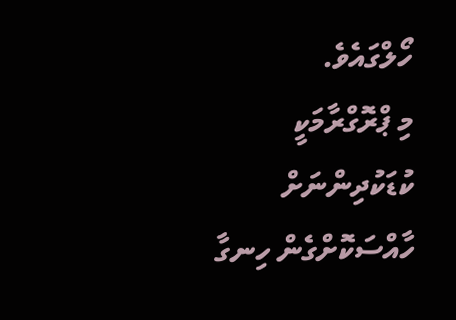ހޯލްގައެވެ.
މި ޕްރޮގްރާމަކީ ކުޑަކުދިންނަށް ހާއްސަކޮށްގެން ހިނގާ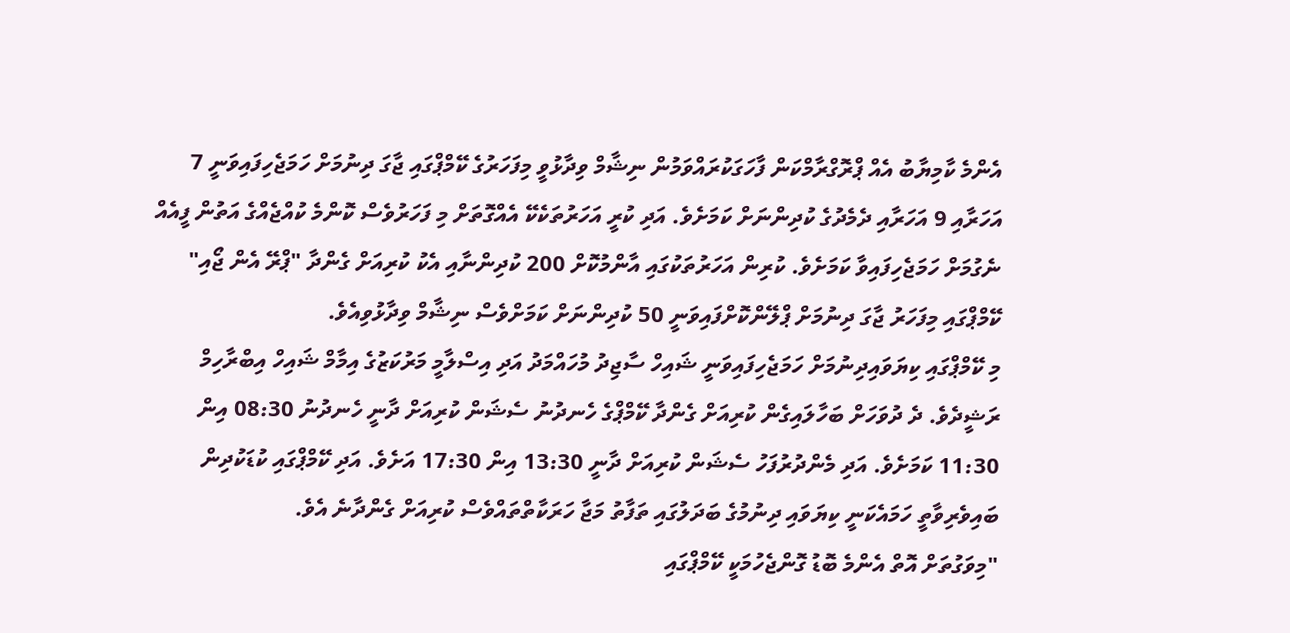އެންމެ ކާމިޔާބު އެއް ޕްރޮގްރާމްކަން ފާހަގަކުރައްވަމުން ނިޝާމް ވިދާޅުވީ މިފަހަރުގެ ކޭމްޕްގައި ޖާގަ ދިނުމަށް ހަމަޖެހިފައިވަނީ 7 އަހަރާއި 9 އަހަރާއި ދެމެދުގެ ކުދިންނަށް ކަމަށެވެ. އަދި ކުރީ އަހަރުތަކެކޭ އެއްގޮތަށް މި ފަހަރުވެސް ކޮންމެ ކުއްޖެއްގެ އަތުން ފީއެއް ނެގުމަށް ހަމަޖެހިފައިވާ ކަމަށެވެ. ކުރިން އަހަރުތަކުގައި އާންމުކޮށް 200 ކުދިންނާއި އެކު ކުރިއަށް ގެންދާ "ޕްރޭ އެން ޖޯއި" ކޭމްޕްގައި މިފަހަރު ޖާގަ ދިނުމަށް ޕްލޭންކޮށްފައިވަނީ 50 ކުދިންނަށް ކަމަށްވެސް ނިޝާމް ވިދާޅުވިއެވެ.
މި ކޭމްޕްގައި ކިޔަވައިދިނުމަށް ހަމަޖެހިފައިވަނީ ޝައިހް ސާޖިދު މުހައްމަދު އަދި އިސްލާމީ މަރުކަޒުގެ އިމާމް ޝައިހް އިބްރާހިމް ރަޝީދެވެ. ދެ ދުވަހަށް ބަހާލައިގެން ކުރިއަށް ގެންދާ ކޭމްޕްގެ ހެނދުނު ސެޝަން ކުރިއަށް ދާނީ ހެނދުނު 08:30 އިން 11:30 ކަމަށެވެ. އަދި މެންދުރުފަހު ސެޝަން ކުރިއަށް ދާނީ 13:30 އިން 17:30 އަށެވެ. އަދި ކޭމްޕްގައި ކުޑަކުދިން ބައިވެރިވާތީ ހަމައެކަނީ ކިޔަވައި ދިނުމުގެ ބަދަލުގައި ތަފާތު މަޖާ ހަރަކާތްތައްވެސް ކުރިއަށް ގެންދާނެ އެވެ.
"މިވަގުތަށް އޮތް އެންމެ ބޮޑު ގޮންޖެހުމަކީ ކޭމްޕްގައި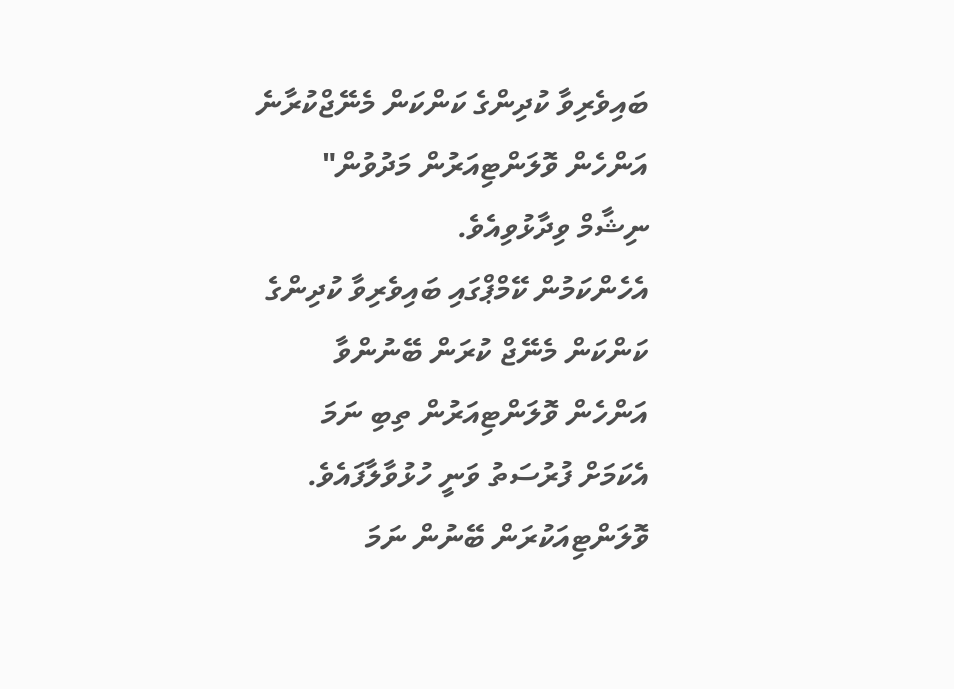ބައިވެރިވާ ކުދިންގެ ކަންކަން މެނޭޖްކުރާނެ އަންހެން ވޮލަންޓިއަރުން މަދުވުން" ނިޝާމް ވިދާޅުވިއެވެ.
އެހެންކަމުން ކޭމްޕްގައި ބައިވެރިވާ ކުދިންގެ ކަންކަން މެނޭޖް ކުރަން ބޭނުންވާ އަންހެން ވޮލަންޓިއަރުން ތިބި ނަމަ އެކަމަށް ފުރުސަތު ވަނީ ހުޅުވާލާފައެވެ. ވޮލަންޓިއަކުރަން ބޭނުން ނަމަ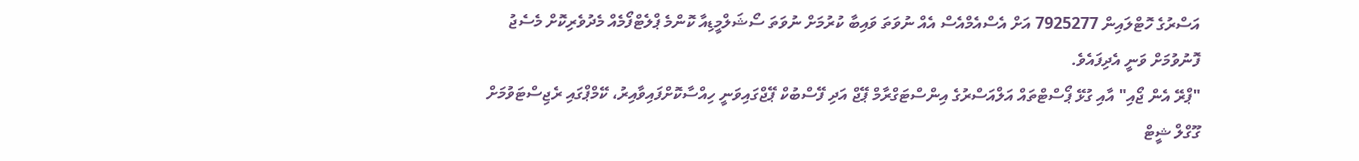އަސްރުގެ ހޮޓްލައިން 7925277 އަށް އެސްއެމްއެސް އެއް ނުވަތަ ވައިބާ ކުރުމަށް ނުވަތަ ސޯޝަލްމީޑިއާ ކޮންމެ ޕްލެޓްފޯމެއް މެދުވެރިކޮށް މެސެޖު ފޮނުވުމަށް ވަނީ އެދިފައެވެ.
"ޕްރޭ އެން ޖޯއި" އާއި ގުޅޭ ޕޯސްޓްތައް އަލްއަސްރުގެ އިންސްޓަގްރާމް ޕޭޖް އަދި ފޭސްބުކް ޕޭޖްގައިވަނީ ހިއްސާކޮށްފައިވާއިރު، ކޭމްޕްގައި ރެޖިސްޓަވުމަށް ގޫގްލް ޝީޓް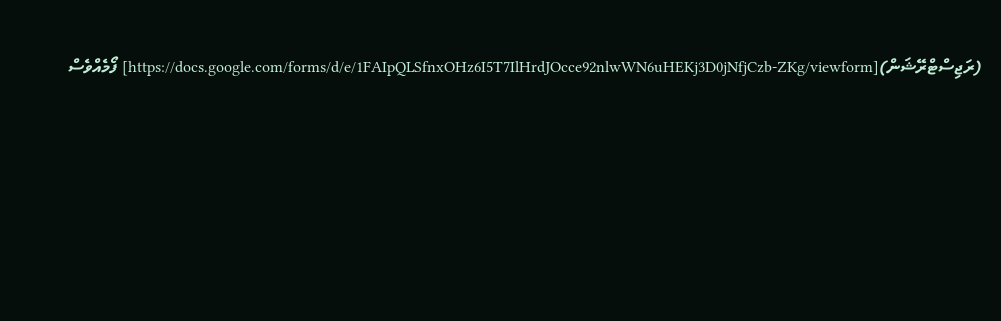(ރަޖިސްޓްރޭޝަން)[https://docs.google.com/forms/d/e/1FAIpQLSfnxOHz6I5T7IlHrdJOcce92nlwWN6uHEKj3D0jNfjCzb-ZKg/viewform] ފޯމެއްވެސް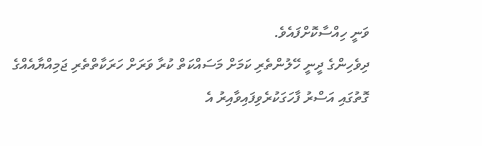ވަނީ ހިއްސާކޮށްފައެވެ.
ދިވެހިންގެ ދީނީ ހޭލުންތެރި ކަމަށް މަސައްކަތް ކުރާ ވަރަށް ހަރަކާތްތެރި ޖަމިއްޔާއެއްގެ ގޮތުގައި އަސްރު ފާހަގަކުރެވިފައިވާއިރު އެ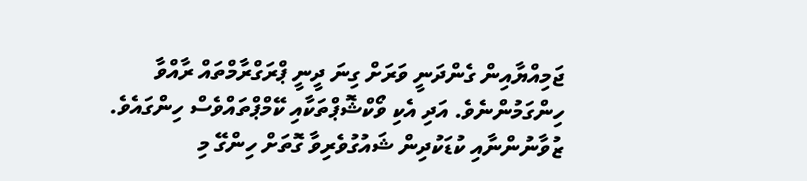ޖަމިއްޔާއިން ގެންދަނީ ވަރަށް ގިނަ ދީނީ ޕްރަގްރާމްތައް ރާއްވާ ހިންގަމުންނެވެ. އަދި އެކި ވޯކްޝޮޕްތަކާއި ކޭމްޕްތައްވެސް ހިންގައެވެ. ޒުވާނުންނާއި ކުޑަކުދިން ޝައުގުވެރިވާ ގޮތަށް ހިންގޭ މި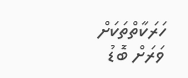ހަރަކާތްތަކަށް ވަރަށް ބޮޑު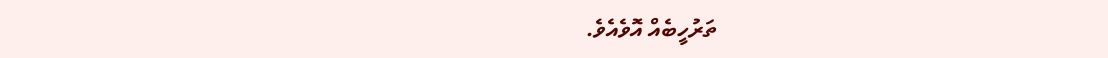ތަރުހީބެއް އޮވެއެވެ.